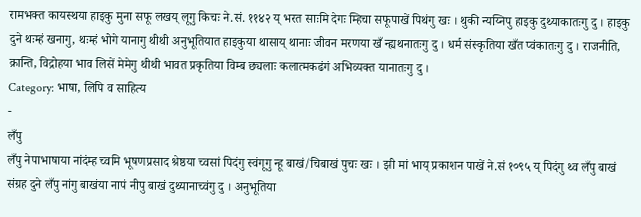रामभक्त कायस्थया हाइकु मुना सफू लखय् लूगु किचः ने.सं. ११४२ य् भरत साःमि देगः म्हिचा सफूपाखें पिथंगु खः । थुकी न्यय्निपु हाइकु दुथ्याकातःगु दु । हाइकु दुने थःम्हं खनागु, थःम्हं भोगे यानागु थीथी अनुभूतियात हाइकुया थासाय् थानाः जीवन मरणया खँ न्ह्यथनातःगु दु । धर्म संस्कृतिया खँत प्वंकातःगु दु । राजनीति, क्रान्ति, विद्रोहया भाव लिसें मेमेगु थीथी भावत प्रकृतिया विम्ब छ्यलाः कलात्मकढंगं अभिव्यक्त यानातःगु दु ।
Category: भाषा, लिपि व साहित्य
-
लँपु
लँपु नेपाभाषाया नांदंम्ह च्वमि भूषणप्रसाद श्रेष्ठया च्वसां पिदंगु स्वंगूगु न्हू बाखं/चिबाखं पुचः खः । झी मां भाय् प्रकाशन पाखें ने.सं १०९५ य् पिदंगु थ्व लँपु बाखं संग्रह दुने लँपु नांगु बाखंया नापं नीपु बाखं दुथ्यानाच्वंगु दु । अनुभूतिया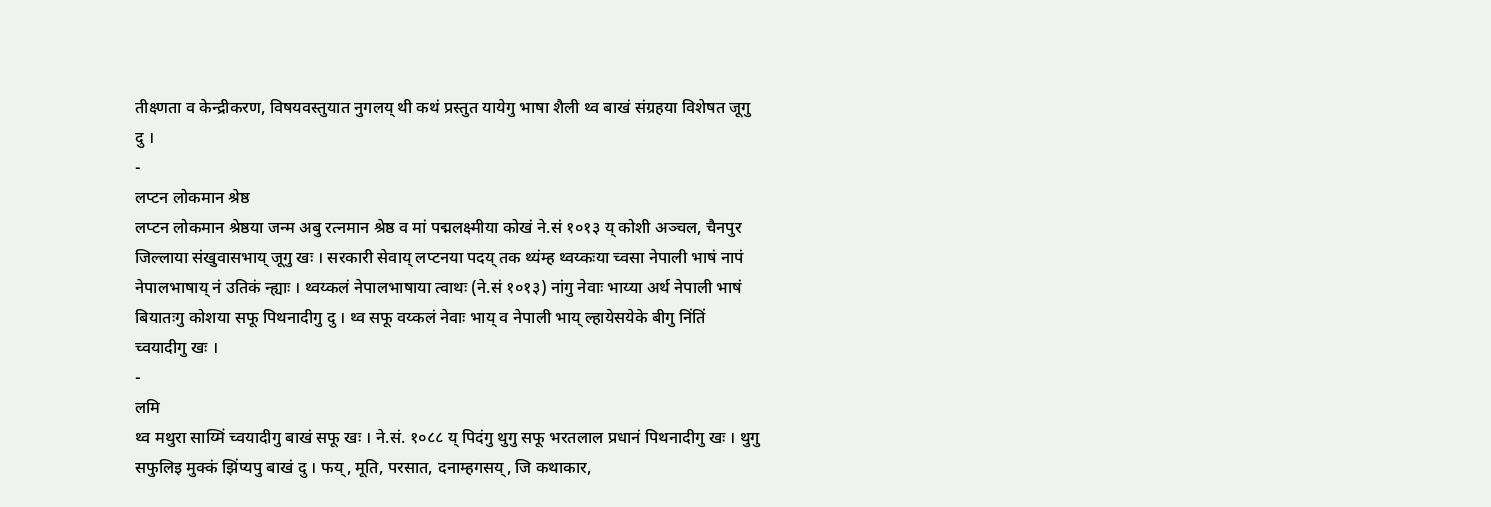तीक्ष्णता व केन्द्रीकरण, विषयवस्तुयात नुगलय् थी कथं प्रस्तुत यायेगु भाषा शैली थ्व बाखं संग्रहया विशेषत जूगु दु ।
-
लप्टन लोकमान श्रेष्ठ
लप्टन लोकमान श्रेष्ठया जन्म अबु रत्नमान श्रेष्ठ व मां पद्मलक्ष्मीया कोखं ने.सं १०१३ य् कोशी अञ्चल, चैनपुर जिल्लाया संखुवासभाय् जूगु खः । सरकारी सेवाय् लप्टनया पदय् तक थ्यंम्ह थ्वय्कःया च्वसा नेपाली भाषं नापं नेपालभाषाय् नं उतिकं न्ह्याः । थ्वय्कलं नेपालभाषाया त्वाथः (ने.सं १०१३) नांगु नेवाः भाय्या अर्थ नेपाली भाषं बियातःगु कोशया सफू पिथनादीगु दु । थ्व सफू वय्कलं नेवाः भाय् व नेपाली भाय् ल्हायेसयेके बीगु निंतिं च्वयादीगु खः ।
-
लमि
थ्व मथुरा साय्मिं च्वयादीगु बाखं सफू खः । ने.सं. १०८८ य् पिदंगु थुगु सफू भरतलाल प्रधानं पिथनादीगु खः । थुगु सफुलिइ मुक्कं झिंप्यपु बाखं दु । फय्, मूति, परसात, दनाम्हगसय्, जि कथाकार,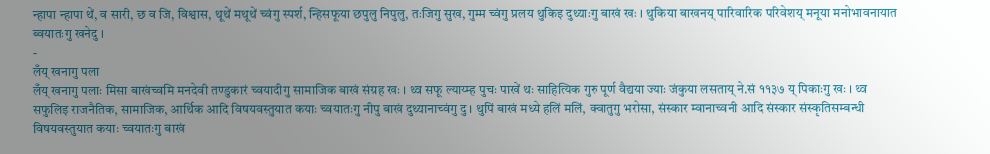न्हापा न्हापा थें, व सारी, छ व जि, विश्वास, थूथें मथूथें च्वंगु स्पर्श, न्हिसफूया छपुलु निपुलु, तःजिगु सुख, गुम्म च्वंगु प्रलय थुकिइ दुथ्याःगु बाखं खः । थुकिया बाखनय् पारिवारिक परिवेशय् मनूया मनोभावनायात ब्वयातःगु खनेदु ।
-
लँय् खनागु पला
लँय् खनागु पलाः मिसा बाखंच्वमि मनदेवी तण्डुकारं च्वयादीगु सामाजिक बाखं संग्रह खः । थ्व सफू ल्याय्म्ह पुचः पाखें थः साहित्यिक गुरु पूर्ण वैद्यया ज्याः जंकुया लसताय् ने.सं ११३७ य् पिकाःगु खः । थ्व सफुलिइ राजनैतिक, सामाजिक, आर्थिक आदि विषयवस्तुयात कयाः च्वयातःगु नीपु बाखं दुथ्यानाच्वंगु दु । थुपिं बाखं मध्ये हलिं मलिं, क्वातुगु भरोसा, संस्कार म्वानाच्वनी आदि संस्कार संस्कृतिसम्बन्धी विषयवस्तुयात कयाः च्वयातःगु बाखं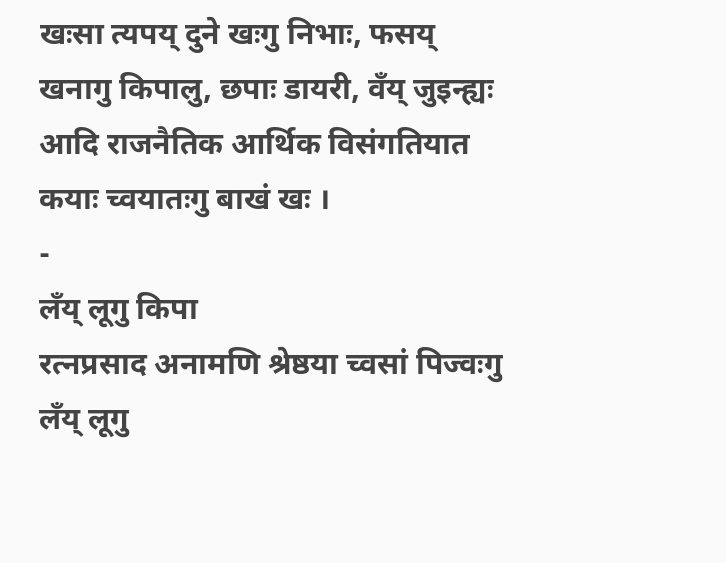खःसा त्यपय् दुने खःगु निभाः, फसय् खनागु किपालु, छपाः डायरी, वँय् जुइन्ह्यः आदि राजनैतिक आर्थिक विसंगतियात कयाः च्वयातःगु बाखं खः ।
-
लँय् लूगु किपा
रत्नप्रसाद अनामणि श्रेष्ठया च्वसां पिज्वःगु लँय् लूगु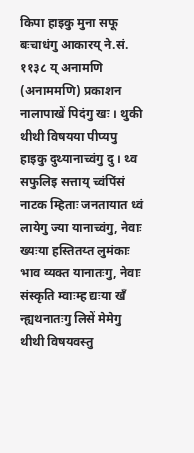किपा हाइकु मुना सफू बःचाधंगु आकारय् ने.सं. ११३८ य् अनामणि (अनाममणि) प्रकाशन नालापाखें पिदंगु खः । थुकी थीथी विषयया पीप्यपु हाइकु दुथ्यानाच्वंगु दु । थ्व सफुलिइ सत्ताय् च्वंपिंसं नाटक म्हिताः जनतायात ध्वं लायेगु ज्या यानाच्वंगु, नेवाः ख्यःया हस्तितय्त लुमंकाः भाव व्यक्त यानातःगु, नेवाः संस्कृति म्वाःम्ह द्यःया खँ न्ह्यथनातःगु लिसें मेमेगु थीथी विषयवस्तु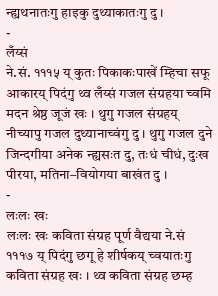न्ह्यथनातःगु हाइकु दुथ्याकातःगु दु ।
-
लँय्सं
ने.सं. १११५ य् कुतः पिकाकःपाखें म्हिचा सफू आकारय् पिदंगु थ्व लँय्सं गजल संग्रहया च्वमि मदन श्रेष्ठ जूजं खः । थुगु गजल संग्रहय् नीच्यापु गजल दुथ्यानाच्वंगु दु । थुगु गजल दुने जिन्दगीया अनेक न्ह्यसःत दु, तःधं चीधं, दुःख पीरया, मतिना–वियोगया बाखंत दु ।
-
लःलः खः
लःलः खः कविता संग्रह पूर्ण वैद्यया ने.सं १११७ य् पिदंगु छगू हे शीर्षकय् च्वयातःगु कविता संग्रह खः । थ्व कविता संग्रह छम्ह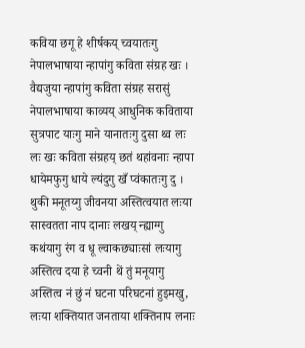कविया छगू हे शीर्षकय् च्वयातःगु नेपालभाषाया न्हापांगु कविता संग्रह खः । वैद्यजुया न्हापांगु कविता संग्रह सरासुं नेपालभाषाया काव्यय् आधुनिक कविताया सुत्रपाट याःगु माने यानातःगु दुसा थ्व लः लः खः कविता संग्रहय् छतं थहांवनाः न्हापा धायेमफुगु धाये ल्यंदुगु खँ प्वंकातःगु दु । थुकी मनूतय्गु जीवनया अस्तित्वयात लःया सास्वतता नाप दानाः लखय् न्ह्याग्गु कथंयागु रंग व धू ल्वाकछ्याःसां लःयागु अस्तित्व दया हे च्वनी थें तुं मनूयागु अस्तित्व नं छुं नं घटना परिघटनां हुइमखु, लःया शक्तियात जनताया शक्तिनाप लनाः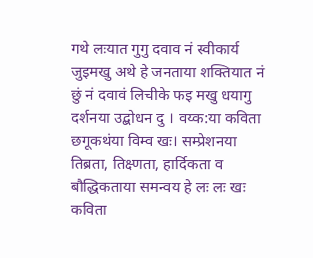गथे लःयात गुगु दवाव नं स्वीकार्य जुइमखु अथे हे जनताया शक्तियात नं छुं नं दवावं लिचीके फइ मखु धयागु दर्शनया उद्बोधन दु । वय्क:या कविता छगूकथंया विम्व खः। सम्प्रेशनया तिब्रता, तिक्ष्णता, हार्दिकता व बौद्धिकताया समन्वय हे लः लः खः कविता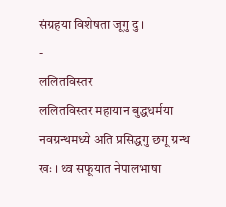संग्रहया विशेषता जूगु दु ।
-
ललितविस्तर
ललितविस्तर महायान बुद्धधर्मया नवग्रन्थमध्ये अति प्रसिद्धगु छगू ग्रन्थ खः । थ्व सफूयात नेपालभाषा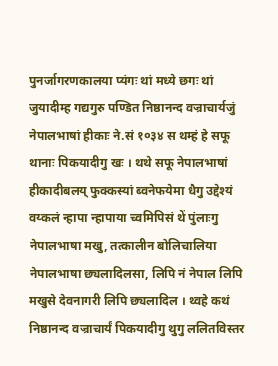पुनर्जागरणकालया प्यंगः थां मध्ये छगः थां जुयादीम्ह गद्यगुरु पण्डित निष्ठानन्द वज्राचार्यजुं नेपालभाषां हीकाः ने.सं १०३४ स थम्हं हे सफू थानाः पिकयादीगु खः । थथे सफू नेपालभाषां हीकादीबलय् फुक्कस्यां ब्वनेफयेमा धैगु उद्देश्यं वय्कलं न्हापा न्हापाया च्वमिपिसं थें पुंलाःगु नेपालभाषा मखु, तत्कालीन बोलिचालिया नेपालभाषा छ्यलादिलसा, लिपि नं नेपाल लिपि मखुसे देवनागरी लिपि छ्यलादिल । थ्वहे कथं निष्ठानन्द वज्राचार्यं पिकयादीगु थुगु ललितविस्तर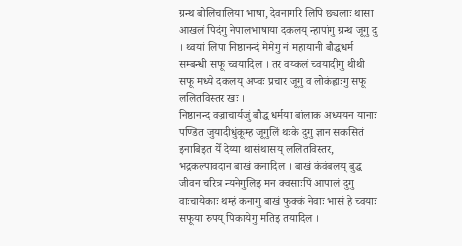ग्रन्थ बोलिचालिया भाषा, देवनागरि लिपि छ्यलाः थासा आखलं पिदंगु नेपालभाषाया दकलय् न्हापांगु ग्रन्थ जूगु दु । थ्वयां लिपा निष्ठानन्दं मेमेगु नं महायानी बौद्धधर्म सम्बन्धी सफू च्वयादिल । तर वय्कलं च्वयादीगु थीथी सफू मध्ये दकलय् अप्वः प्रचार जूगु व लोकंह्वाःगु सफू ललितविस्तर खः ।
निष्ठानन्द वज्राचार्यजुं बौद्ध धर्मया बांलाक अध्ययन यानाः पण्डित जुयादीधुंकूम्ह जूगुलिं थःके दुगु ज्ञान सकसितं इनाबिइत येँ देय्या थासंथासय् ललितविस्तर, भद्रकल्पावदान बाखं कनादिल । बाखं कंवंबलय् बुद्ध जीवन चरित्र न्यनेगुलिइ मन क्वसाःपिं आपालं दुगु वाःचायेकाः थम्हं कनागु बाखं फुक्कं नेवाः भासं हे च्वयाः सफूया रुपय् पिकायेगु मतिइ तयादिल ।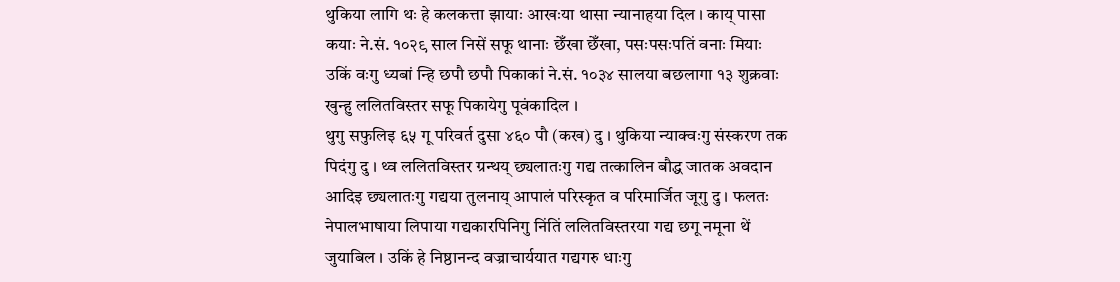थुकिया लागि थः हे कलकत्ता झायाः आखःया थासा न्यानाहया दिल । काय् पासा कयाः ने.सं. १०२९ साल निसें सफू थानाः छेँखा छेँखा, पसःपसःपतिं वनाः मियाः उकिं वःगु ध्यबां न्हि छपौ छपौ पिकाकां ने.सं. १०३४ सालया बछलागा १३ शुक्रवाः खुन्हु ललितविस्तर सफू पिकायेगु पूवंकादिल ।
थुगु सफुलिइ ६५ गू परिवर्त दुसा ४६० पौ (कख) दु । थुकिया न्याक्वःगु संस्करण तक पिदंगु दु । थ्व ललितविस्तर ग्रन्थय् छ्यलातःगु गद्य तत्कालिन बौद्ध जातक अवदान आदिइ छ्यलातःगु गद्यया तुलनाय् आपालं परिस्कृत व परिमार्जित जूगु दु । फलतः नेपालभाषाया लिपाया गद्यकारपिनिगु निंतिं ललितविस्तरया गद्य छगू नमूना थें जुयाबिल । उकिं हे निष्ठानन्द वज्राचार्ययात गद्यगरु धाःगु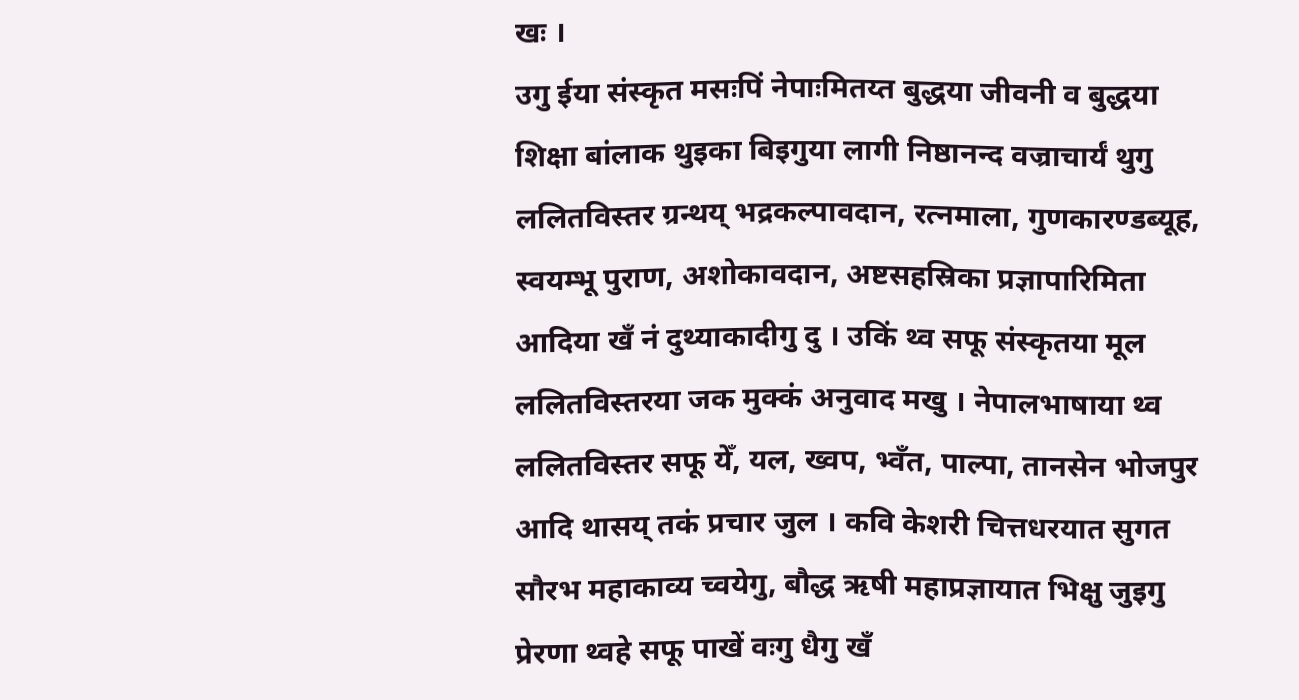खः ।
उगु ईया संस्कृत मसःपिं नेपाःमितय्त बुद्धया जीवनी व बुद्धया शिक्षा बांलाक थुइका बिइगुया लागी निष्ठानन्द वज्राचार्यं थुगु ललितविस्तर ग्रन्थय् भद्रकल्पावदान, रत्नमाला, गुणकारण्डब्यूह, स्वयम्भू पुराण, अशोकावदान, अष्टसहस्रिका प्रज्ञापारिमिता आदिया खँ नं दुथ्याकादीगु दु । उकिं थ्व सफू संस्कृतया मूल ललितविस्तरया जक मुक्कं अनुवाद मखु । नेपालभाषाया थ्व ललितविस्तर सफू येँ, यल, ख्वप, भ्वँत, पाल्पा, तानसेन भोजपुर आदि थासय् तकं प्रचार जुल । कवि केशरी चित्तधरयात सुगत सौरभ महाकाव्य च्वयेगु, बौद्ध ऋषी महाप्रज्ञायात भिक्षु जुइगु प्रेरणा थ्वहे सफू पाखें वःगु धैगु खँ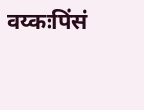वय्कःपिंसं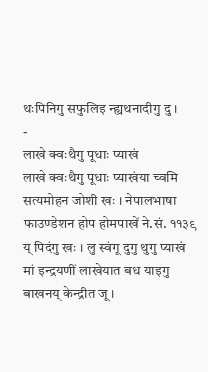थःपिनिगु सफुलिइ न्ह्यथनादीगु दु ।
-
लाखे क्वःथैगु पूधाः प्याखं
लाखे क्वःथैगु पूधाः प्याखंया च्वमि सत्यमोहन जोशी खः । नेपालभाषा फाउण्डेशन होप होमपाखें ने.सं. ११३९ य् पिदंगु खः । लु स्वंगू दुगु थुगु प्याखं मां इन्द्रयणीं लाखेयात बध याइगु बाखनय् केन्द्रीत जू ।